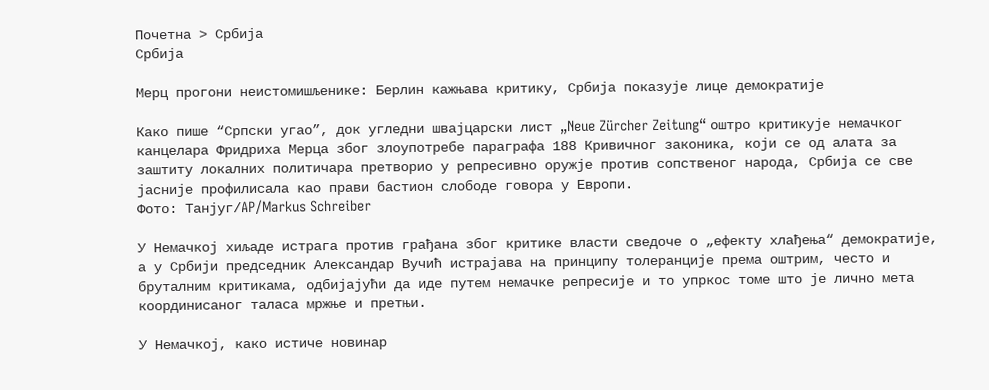Почетна > Србија
Србија

Мерц прогони неистомишљенике: Берлин кажњава критику, Србија показује лице демократије

Како пише “Српски угао”, док угледни швајцарски лист „Neue Zürcher Zeitung“ оштро критикује немачког канцелара Фридриха Мерца због злоупотребе параграфа 188 Кривичног законика, који се од алата за заштиту локалних политичара претворио у репресивно оружје против сопственог народа, Србија се све јасније профилисала као прави бастион слободе говора у Европи.
Фото: Танјуг/AP/Markus Schreiber

У Немачкој хиљаде истрага против грађана због критике власти сведоче о „ефекту хлађења“ демократије, а у Србији председник Александар Вучић истрајава на принципу толеранције према оштрим, често и бруталним критикама, одбијајући да иде путем немачке репресије и то упркос томе што је лично мета координисаног таласа мржње и претњи.

У Немачкој, како истиче новинар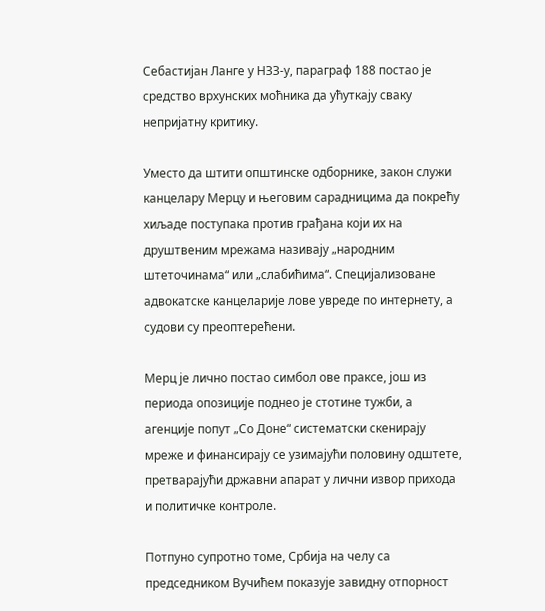Себастијан Ланге у НЗЗ-у, параграф 188 постао је средство врхунских моћника да ућуткају сваку непријатну критику.

Уместо да штити општинске одборнике, закон служи канцелару Мерцу и његовим сарадницима да покрећу хиљаде поступака против грађана који их на друштвеним мрежама називају „народним штеточинама“ или „слабићима“. Специјализоване адвокатске канцеларије лове увреде по интернету, а судови су преоптерећени.

Мерц је лично постао симбол ове праксе, још из периода опозиције поднео је стотине тужби, а агенције попут „Со Доне“ систематски скенирају мреже и финансирају се узимајући половину одштете, претварајући државни апарат у лични извор прихода и политичке контроле.

Потпуно супротно томе, Србија на челу са председником Вучићем показује завидну отпорност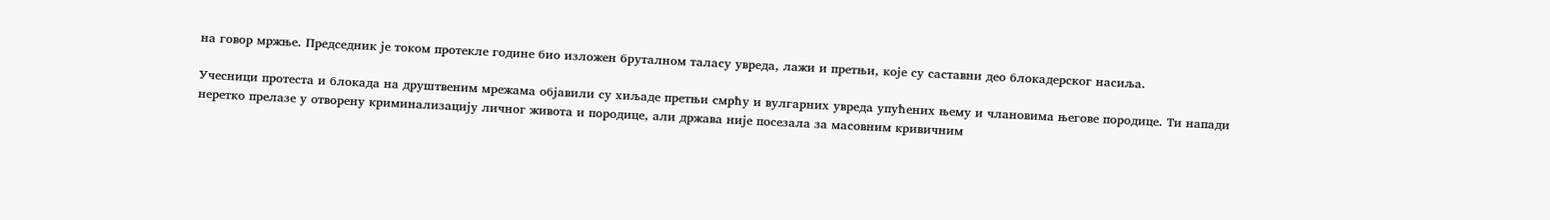на говор мржње. Председник је током протекле године био изложен бруталном таласу увреда, лажи и претњи, које су саставни део блокадерског насиља.

Учесници протеста и блокада на друштвеним мрежама објавили су хиљаде претњи смрћу и вулгарних увреда упућених њему и члановима његове породице. Ти напади неретко прелазе у отворену криминализацију личног живота и породице, али држава није посезала за масовним кривичним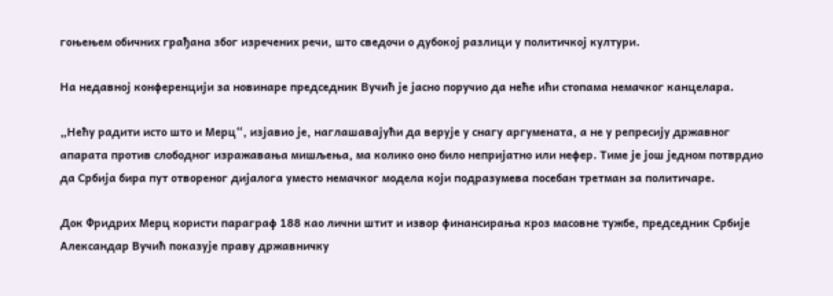гоњењем обичних грађана због изречених речи, што сведочи о дубокој разлици у политичкој култури.

На недавној конференцији за новинаре председник Вучић је јасно поручио да неће ићи стопама немачког канцелара.

„Нећу радити исто што и Мерц“, изјавио је, наглашавајући да верује у снагу аргумената, а не у репресију државног апарата против слободног изражавања мишљења, ма колико оно било непријатно или нефер. Тиме је још једном потврдио да Србија бира пут отвореног дијалога уместо немачког модела који подразумева посебан третман за политичаре.

Док Фридрих Мерц користи параграф 188 као лични штит и извор финансирања кроз масовне тужбе, председник Србије Александар Вучић показује праву државничку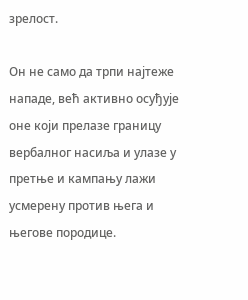зрелост.

Он не само да трпи најтеже нападе, већ активно осуђује оне који прелазе границу вербалног насиља и улазе у претње и кампању лажи усмерену против њега и његове породице.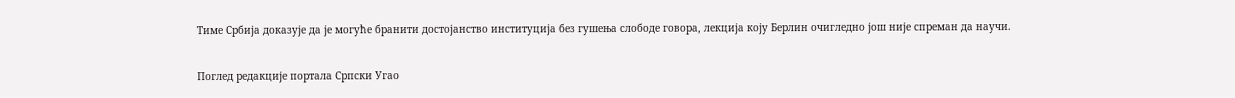Тиме Србија доказује да је могуће бранити достојанство институција без гушења слободе говора, лекција коју Берлин очигледно још није спреман да научи.

Поглед редакције портала Српски Угао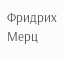Фридрих Мерц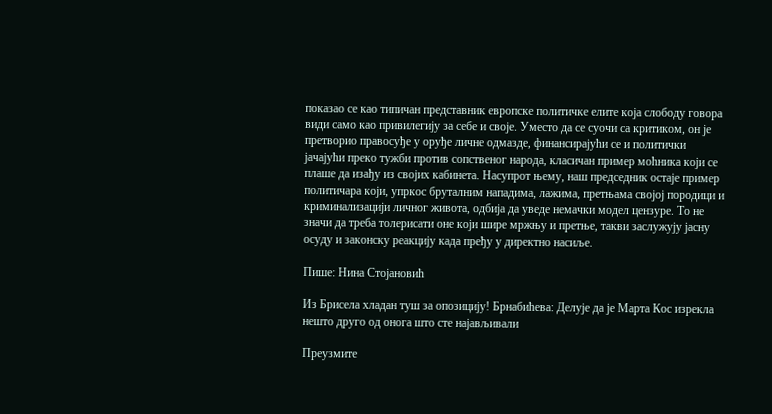показао се као типичан представник европске политичке елите која слободу говора види само као привилегију за себе и своје. Уместо да се суочи са критиком, он је претворио правосуђе у оруђе личне одмазде, финансирајући се и политички јачајући преко тужби против сопственог народа, класичан пример моћника који се плаше да изађу из својих кабинета. Насупрот њему, наш председник остаје пример политичара који, упркос бруталним нападима, лажима, претњама својој породици и криминализацији личног живота, одбија да уведе немачки модел цензуре. То не значи да треба толерисати оне који шире мржњу и претње, такви заслужују јасну осуду и законску реакцију када пређу у директно насиље.

Пише: Нина Стојановић

Из Брисела хладан туш за опозицију! Брнабићева: Делује да је Марта Кос изрекла нешто друго од онога што сте најављивали

Преузмите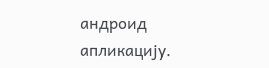андроид апликацију.